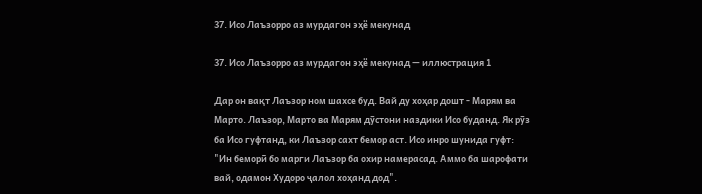37. Исо Лаъзорро аз мурдагон эҳё мекунад

37. Исо Лаъзорро аз мурдагон эҳё мекунад — иллюстрация 1

Дар он вақт Лаъзор ном шахсе буд. Вай ду хоҳар дошт - Марям ва Марто. Лаъзор, Марто ва Марям дӯстони наздики Исо буданд. Як рӯз ба Исо гуфтанд, ки Лаъзор сахт бемор аст. Исо инро шунида гуфт: "Ин беморӣ бо марги Лаъзор ба охир намерасад. Аммо ба шарофати вай, одамон Худоро ҷалол хоҳанд дод".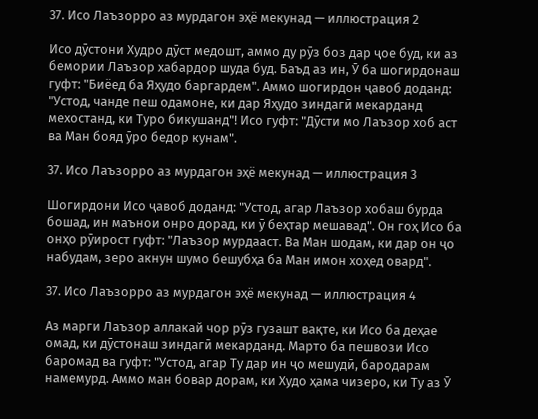37. Исо Лаъзорро аз мурдагон эҳё мекунад — иллюстрация 2

Исо дӯстони Худро дӯст медошт, аммо ду рӯз боз дар ҷое буд, ки аз бемории Лаъзор хабардор шуда буд. Баъд аз ин, Ӯ ба шогирдонаш гуфт: "Биёед ба Яҳудо баргардем". Аммо шогирдон ҷавоб доданд: "Устод, чанде пеш одамоне, ки дар Яҳудо зиндагӣ мекарданд мехостанд, ки Туро бикушанд"! Исо гуфт: "Дӯсти мо Лаъзор хоб аст ва Ман бояд ӯро бедор кунам".

37. Исо Лаъзорро аз мурдагон эҳё мекунад — иллюстрация 3

Шогирдони Исо ҷавоб доданд: "Устод, агар Лаъзор хобаш бурда бошад, ин маънои онро дорад, ки ӯ беҳтар мешавад". Он гоҳ Исо ба онҳо рӯирост гуфт: "Лаъзор мурдааст. Ва Ман шодам, ки дар он ҷо набудам, зеро акнун шумо бешубҳа ба Ман имон хоҳед овард".

37. Исо Лаъзорро аз мурдагон эҳё мекунад — иллюстрация 4

Аз марги Лаъзор аллакай чор рӯз гузашт вақте, ки Исо ба деҳае омад, ки дӯстонаш зиндагӣ мекарданд. Марто ба пешвози Исо баромад ва гуфт: "Устод, агар Ту дар ин ҷо мешудӣ, бародарам намемурд. Аммо ман бовар дорам, ки Худо ҳама чизеро, ки Ту аз Ӯ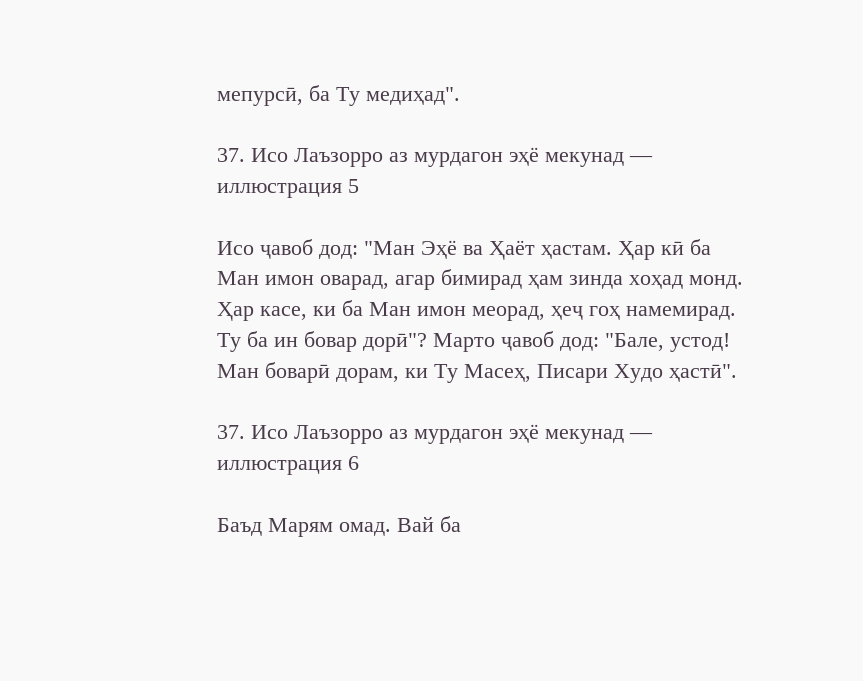мепурсӣ, ба Ту медиҳад".

37. Исо Лаъзорро аз мурдагон эҳё мекунад — иллюстрация 5

Исо ҷавоб дод: "Ман Эҳё ва Ҳаёт ҳастам. Ҳар кӣ ба Ман имон оварад, агар бимирад ҳам зинда хоҳад монд. Ҳар касе, ки ба Ман имон меорад, ҳеҷ гоҳ намемирад. Ту ба ин бовар дорӣ"? Марто ҷавоб дод: "Бале, устод! Ман боварӣ дорам, ки Ту Масеҳ, Писари Худо ҳастӣ".

37. Исо Лаъзорро аз мурдагон эҳё мекунад — иллюстрация 6

Баъд Марям омад. Вай ба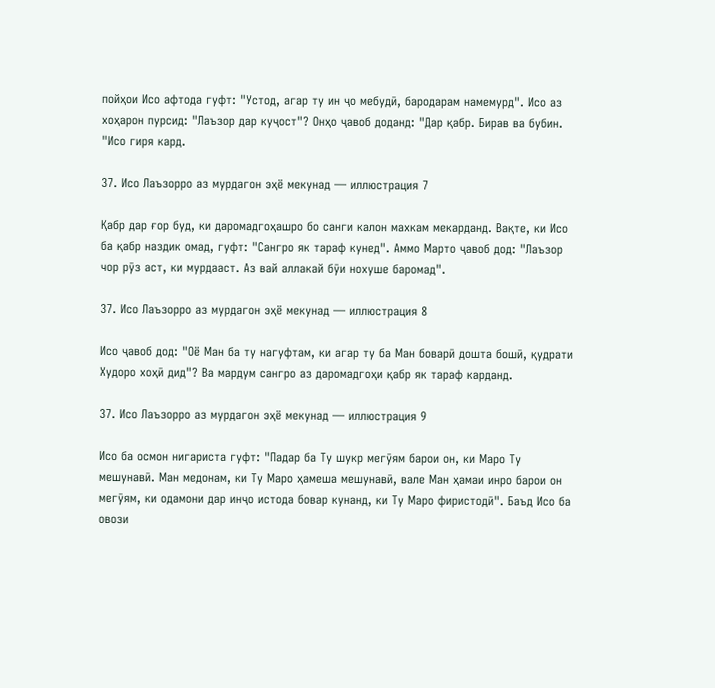пойҳои Исо афтода гуфт: "Устод, агар ту ин ҷо мебудӣ, бародарам намемурд". Исо аз хоҳарон пурсид: "Лаъзор дар куҷост"? Онҳо ҷавоб доданд: "Дар қабр. Бирав ва бубин. "Исо гиря кард.

37. Исо Лаъзорро аз мурдагон эҳё мекунад — иллюстрация 7

Қабр дар ғор буд, ки даромадгоҳашро бо санги калон махкам мекарданд. Вақте, ки Исо ба қабр наздик омад, гуфт: "Сангро як тараф кунед". Аммо Марто ҷавоб дод: "Лаъзор чор рӯз аст, ки мурдааст. Аз вай аллакай бӯи нохуше баромад".

37. Исо Лаъзорро аз мурдагон эҳё мекунад — иллюстрация 8

Исо ҷавоб дод: "Оё Ман ба ту нагуфтам, ки агар ту ба Ман боварӣ дошта бошӣ, қудрати Худоро хоҳӣ дид"? Ва мардум сангро аз даромадгоҳи қабр як тараф карданд.

37. Исо Лаъзорро аз мурдагон эҳё мекунад — иллюстрация 9

Исо ба осмон нигариста гуфт: "Падар ба Ту шукр мегӯям барои он, ки Маро Ту мешунавӣ. Ман медонам, ки Ту Маро ҳамеша мешунавӣ, вале Ман ҳамаи инро барои он мегӯям, ки одамони дар инҷо истода бовар кунанд, ки Ту Маро фиристодӣ". Баъд Исо ба овози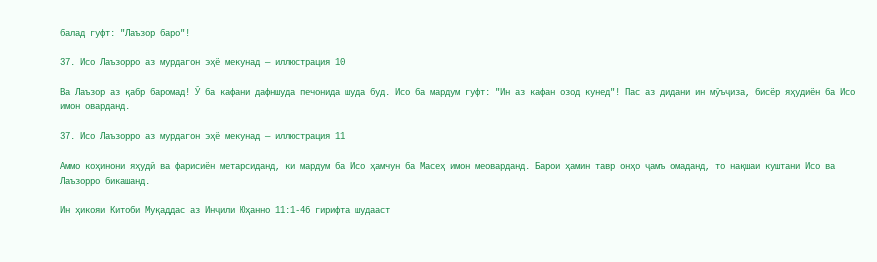балад гуфт: "Лаъзор баро"!

37. Исо Лаъзорро аз мурдагон эҳё мекунад — иллюстрация 10

Ва Лаъзор аз қабр баромад! Ӯ ба кафани дафншуда печонида шуда буд. Исо ба мардум гуфт: "Ин аз кафан озод кунед"! Пас аз дидани ин мӯъҷиза, бисёр яҳудиён ба Исо имон оварданд.

37. Исо Лаъзорро аз мурдагон эҳё мекунад — иллюстрация 11

Аммо коҳинони яҳудӣ ва фарисиён метарсиданд, ки мардум ба Исо ҳамчун ба Масеҳ имон меоварданд. Барои ҳамин тавр онҳо ҷамъ омаданд, то нақшаи куштани Исо ва Лаъзорро бикашанд.

Ин ҳикояи Китоби Муқаддас аз Инҷили Юҳанно 11:1-46 гирифта шудааст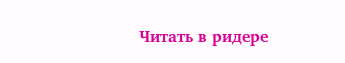Читать в ридере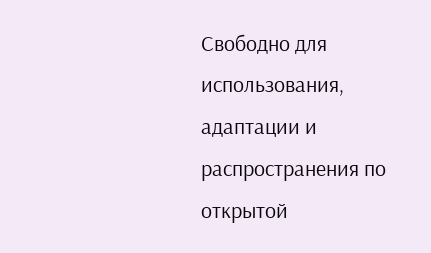Свободно для использования, адаптации и распространения по открытой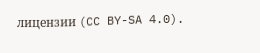лицензии (CC BY-SA 4.0).